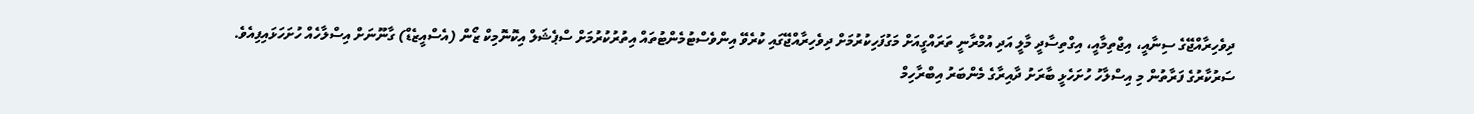ދިވެހިރާއްޖޭގެ ސިނާއީ، އިޖްތިމާއީ، އިގްތިސާދީ މާލީ އަދި އުމްރާނީ ތަރައްގީއަށް މަގުފަހިކުރުމަށް ދިވެހިރާއްޖޭގައި ކުރެވޭ އިންވެސްޓުމެންޓުތައް އިތުރުކުރުމަށް ސްޕެޝަލް އިކޮނޮމިކް ޒޯން (އެސްއީޒެޑް) ގާނޫނަށް އިސްލާހެއް ހުށަހަޅައިފިއެވެ.
ސަރުކާރުގެ ފަރާތުން މި އިސްލާހު ހުށަހެޅީ ބާރަށު ދާއިރާގެ މެންބަރު އިބްރާހިމް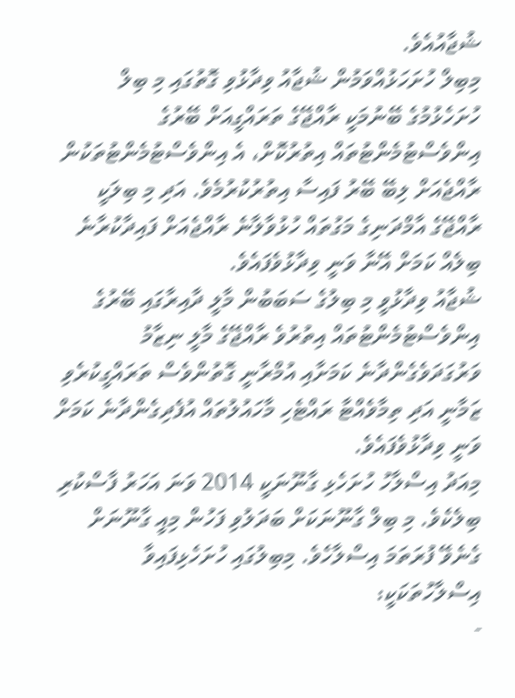ޝުޖާއުއެވެ.
މިބިލް ހުށަހަޅުއްވަމުން ޝުޖާއު ވިދާޅުވި ގޮތުގައި މި ބިލް ހުށަހެޅުމުގެ ބޭނުމަކީ ރާއްޖޭގެ ތަރައްގީއަށް ބޭރުގެ އިންވެސްޓުމެންޓުތައް އިތުރުކޮށް، އެ އިންވެސްޓުމެންޓުތަކުން ރާއްޖެއަށް ލިބޭ ބޭރު ފައިސާ އިތުރުކުރުމެވެ. އަދި މި ބިލަކީ ރާއްޖޭގެ އާމްދަނިގެ މަގުތައް ހުޅުވާލާނެ ރާއްޖެއަށް ފައިދާކުރާނެ ބިލެއް ކަމަށް އޭނާ ވަނީ ވިދާޅުވެފައެވެ.
ޝުޖާއު ވިދާޅުވީ މި ބިލުގެ ސަބަބުން މާލީ ދާއިރާގައި ބޭރުގެ އިންވެސްޓުމެންޓުތައް އިތުރުވެ ރާއްޖޭގެ މާލީ ނިޒާމު ވަރުގަދަވެގެންދާނެ ކަމަށާއި އުމްރާނީ ގޮތުންވެސް ތަރައްގީކުރެވި ޒަމާނީ އަދި ތިމާވެއްޓާ ރައްޓެހި މާހައުލުތައް އުފެދިގެންދާނެ ކަމަށް ވަނީ ވިދާޅުވެފައެވެ.
މިއަދު އިސްލާހު ހުށަހެޅި ގާނޫނަކީ 2014 ވަނަ އަހަރު ފާސްކުރި ބިލެކެވެ. މި ބިލް ގާނޫނަކަށް ބަދަލުވި ފަހުން މިއީ ގާނޫނަށް ގެނެވޭ ފުރަތަމަ އިސްލާހެވެ. މިބިލުގައި ހުށަހެޅިފައިވާ އިސްލާހުތަކަކީ:
-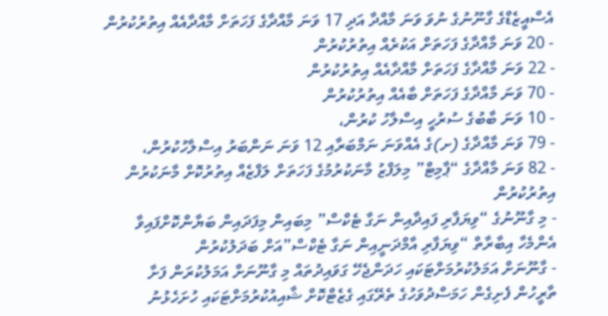އެސްއީޒެޑްގެ ގާނޫނުގެ ނުވަ ވަނަ މާއްދާ އަދި 17 ވަނަ މާއްދާގެ ފަހަތަށް މާއްދާއެއް އިތުރުކުރުން
- 20 ވަނަ މާއްދާގެ ފަހަތަށް އަކުރެއް އިތުރުކުރުން
- 22 ވަނަ މާއްދާގެ ފަހަތަށް މާއްދާއެއް އިތުރުކުރުން
- 70 ވަނަ މާއްދާގެ ފަހަތަށް ބާއެއް އިތުރުކުރުން
- 10 ވަނަ ބާބުގެ ސުރުހީ އިސްލާހު ކުރުން،
- 79 ވަނަ މާއްދާގެ (ށ)ގެ އެއްވަނަ ނަމްބަރާއި 12 ވަނަ ނަންބަރު އިސްލާހުކުރުން،
- 82 ވަނަ މާއްދާގެ “ޕާމިޓް” މިލަފްޒު މާނަކުރުމުގެ ފަހަތަށް ލަފްޒެއް އިތުރުކޮށް މާނަކުރުން އިތުރުކުރުން
- މި ގާނޫނުގެ “ވިޔަފާރި ފައިދާއިން ނަގާ ޓެކްސް” މިބައިން މިފަދައިން ބަޔާންކޮށްފައިވާ އެންމެހާ އިބާރާތް “ވިޔަފާރި އާމްދަނީއިން ނަގާ ޓެކްސް”އަށް ބަދަލުކުރުން
- ގާނޫނަށް އަމަލުކުރުމަށްޓަކައި ހަދަންޖެހޭ ގަވައިދުތައް މި ގާނޫނަށް އަމަލުކުރަން ފަށާ ތާރީހުން ފެށިގެން ހަމަސްދުވަހުގެ ތެރޭގައި ގެޒެޓްކޮށް ޝާއިއުކުރުމަށްޓަކައި ހުށަހެޅުނު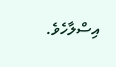އިސްލާހެވެ.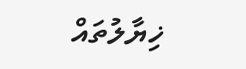ޚިޔާލުތައް